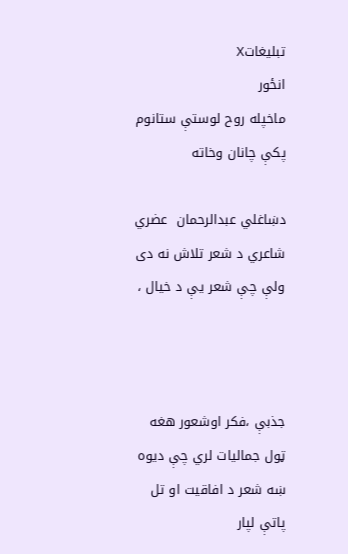تبليغاتX
انځور
ماخپله روح لوستې ستانوم پکې چانان وخاته

دښاغلي عبدالرحمان  عضري شاعري د شعر تلاش نه دی ولې چې شعر یې د خیال ،



جذبې ،فکر اوشعور هغه ټول جمالیات لري چې دیوه ښه شعر د افاقیت او تل پاتې لپار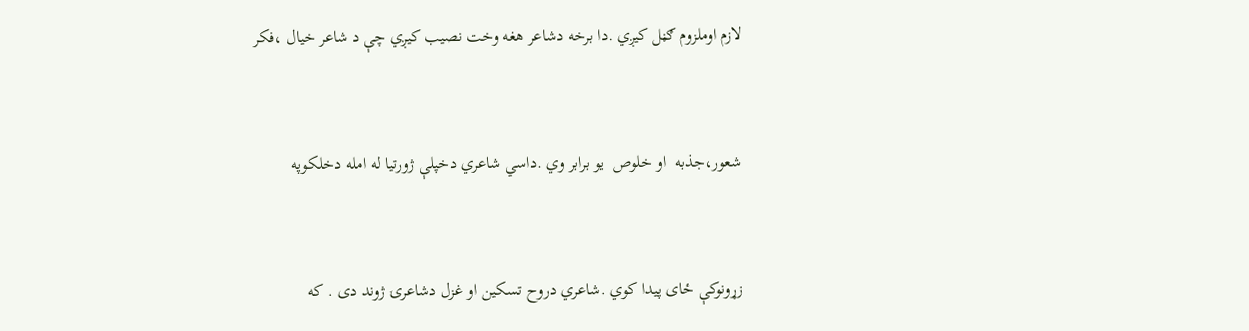لازم اوملزوم ګڼل کیږي .دا برخه دشاعر هغه وخت نصیب کیږي چې د شاعر خیال ،فکر



شعور،جذبه  او خلوص  یو برابر وي .داسي شاعري دخپلې ژورتیا له امله دخلکوپه



زړونوکې ځای پیدا کوي .شاعري دروح تسکین او غزل دشاعرۍ ژوند دی . که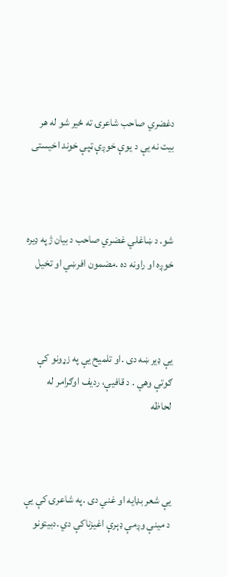دغضري صاحب شاعرۍ ته ځیر شو له هر بیت نه یې د یوې خوږې ټپې خوند اخیستی



شو. د ښاغلي غضري صاحب د بیان ژپه ډیره خوږه او راونه ده .مضمون افرښي او تخیل



یې ډیر ښه دی .او تلمیح یې په زړونو کې ګوتې وهي . د قافیې، ردیف اوګرامر له لحاظه



یې شعر بډایه او غني دی .په شاعرۍ کې یې د مینې وږمې ډېرې اغیزناکې دي .دبیتونو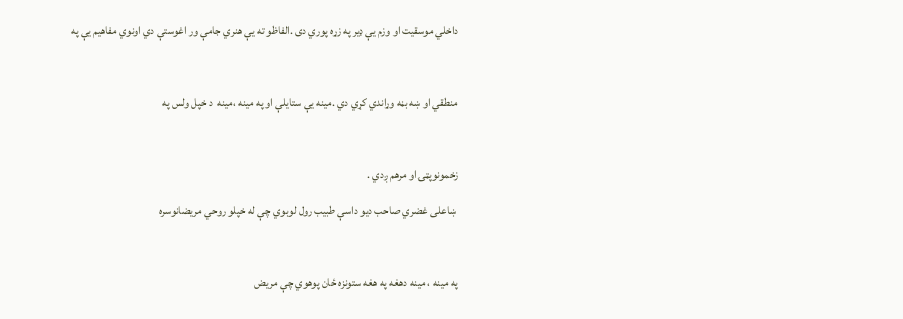داخلي موسقیت او وزم یې ډیر په زړه پوري دی .الفاظو ته یې هنري جامې ور اغوستې دي اونوي مفاهیم یې په



منطقي او ښه بڼه وړاندي کړي دي .مینه یې ستایلې او په مینه ،مینه  د خپل ولس په



زخمونوپټۍ او مرهم ږدي .

 ښاعلی غضري صاحب دیو داسې طبیب رول لوبوي چې له خپلو روحي مریضانوسره



په مینه ، مینه دهغه په هغه ستونزه ځان پوهوي چې مریض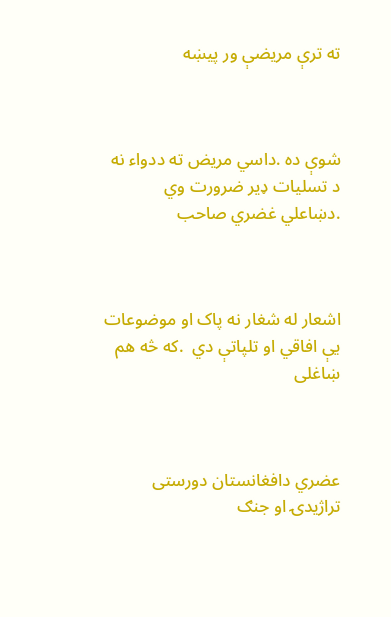ته ترې مریضې ور پیښه



شوې ده .داسي مریض ته ددواء نه د تسلیات ډیر ضرورت وي .دښاعلي غضري صاحب



اشعار له شغار نه پاک او موضوعات یې افاقي او تلپاتې دي  .که څه هم ښاغلی



عضري دافغانستان دورستی تراژیدۍ او جنګ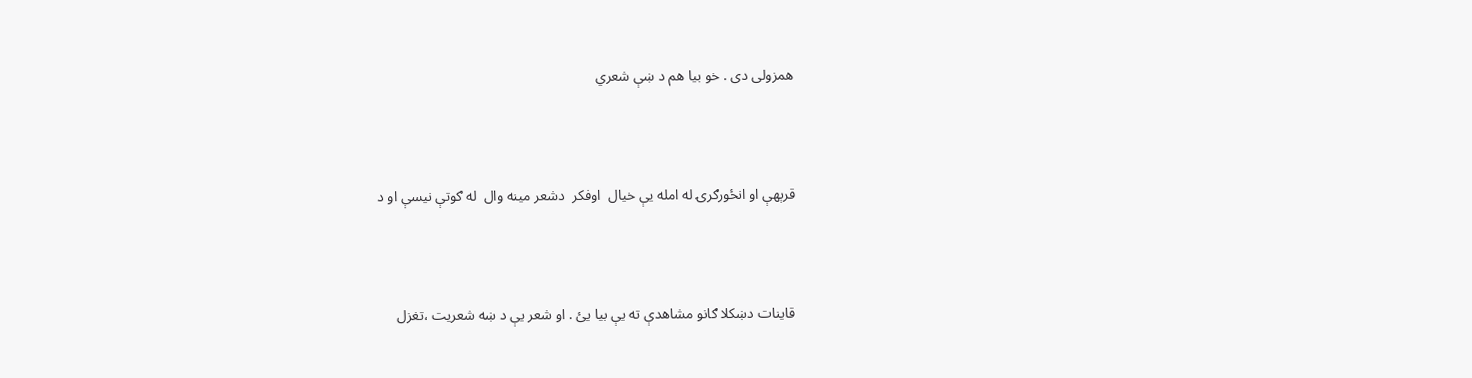همزولی دی . خو بیا هم د ښې شعري



قرېهې او انځورګرۍ له امله یې خیال  اوفکر  دشعر مینه وال  له ګوتې نیسې او د



قاینات دښکلا ګانو مشاهدې ته یې بیا یئ . او شعر یې د ښه شعریت ،تغزل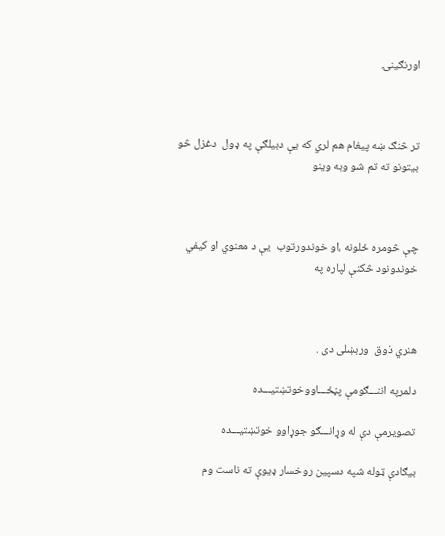اورنګینۍ



تر څنګ ښه پیغام هم لري که یې دبیلګې په ډول  دغزل څو بیتونو ته تم شو وبه وینو



چې څومره ځلونه ،او خوندورتوب  یې د معنوي او کیفي خوندونود څکنې لپاره په



هنري ذوق  وربښلی دی .

دلمرپه اننـــګومې پڼځـــاووخوتښتیـــده

تصویرمې دې له وړانـــګو جوړاوو خوتښتیـــده

بیګادې ټوله شپه دسپين روخسار ډیوې ته ناست وم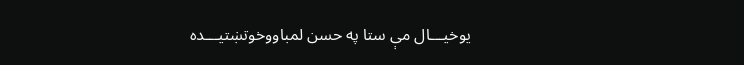یوخیـــال مې ستا په حسن لمباووخوتښتیـــده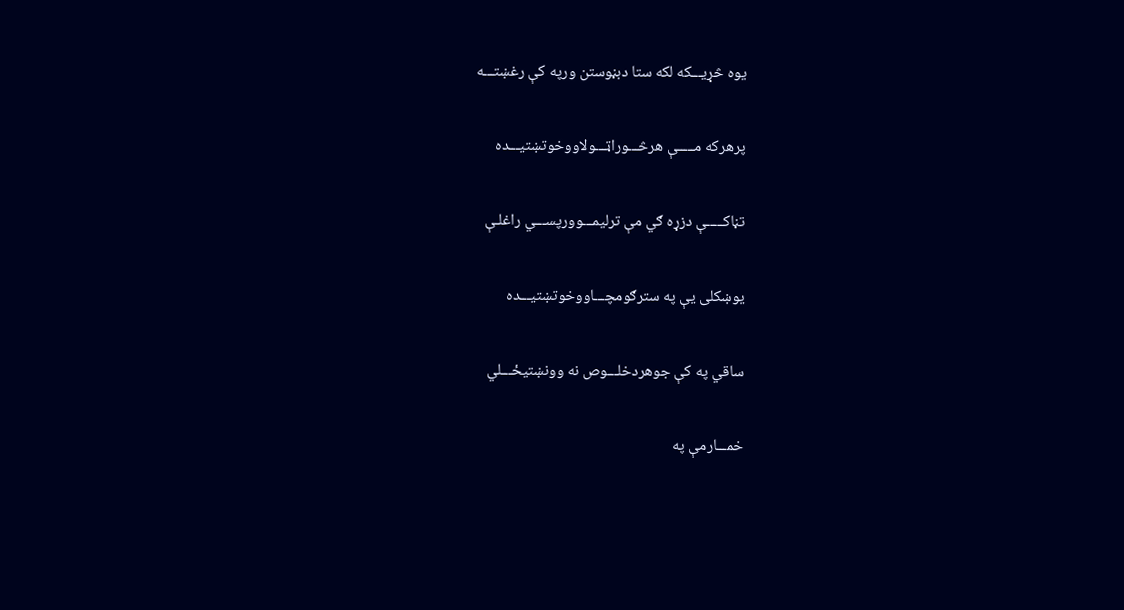یوه څړیـــکه لکه ستا دبڼوستن ورپه کې رغښتـــه

پرهرکه مـــــې هرڅـــوراټـــولاووخوتښتیـــده

تڼاکـــــې دزړه ګي مې ترلیمـــوورپســـي راغلـې

یوښکلی یې په سترګومچـــاووخوتښتیـــده

ساقي په کې جوهردخلـــوص نه وونښتیځـــلي

خمـــارمې په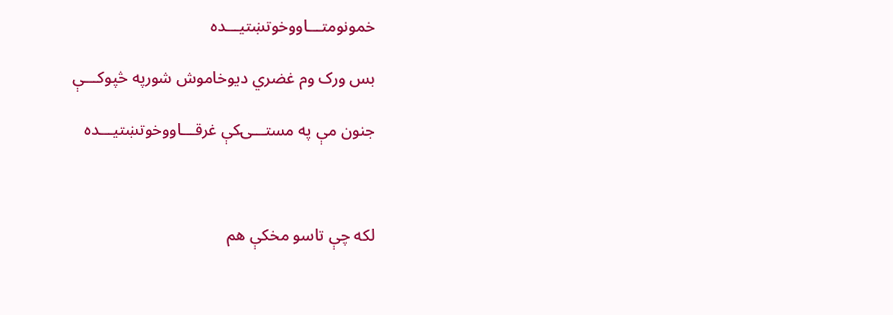خمونومتـــاووخوتښتیـــده

بس ورک وم غضري دیوخاموش شورپه څپوکـــې

جنون مې په مستـــۍکې غرقـــاووخوتښتیـــده



لکه چې تاسو مخکې هم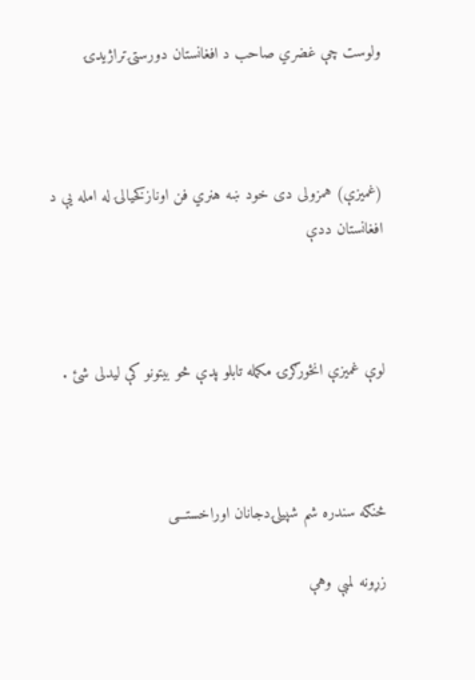ولوست چې غضري صاحب د افغانستان دورستۍتراژیدۍ



(غمیزې) همزولی دی خود ښه هنري فن اونازکخیالۍ له امله یې د افغانستان ددې



لوې غمیزې انځورګرۍ مکمله تابلو پدې څو بیتونو کې لیدلی شئ .



څنګه سندره شم شپیلۍدجانان اوراخستـــی

زړونه لمبې وهې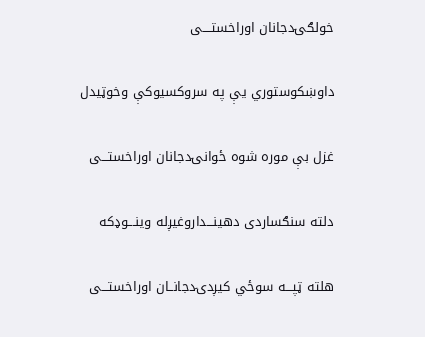خولګۍدجانان اوراخستــــی

داوښکوستوري یې په سروکسیوکې وخوټیدل

غزل بې موره شوه ځوانۍدجانان اوراخستـــی

دلته سنګساردی دهینـــداروغیږله وینـــوډکه

هلته ټپـــه سوځي کیږدۍدجانــان اوراخستـــی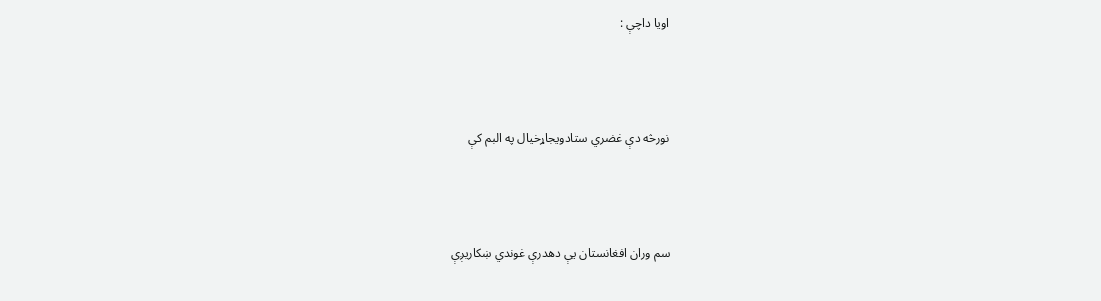اویا داچې :



نورڅه دې غضري ستادویجاړخیال په البم کې



سم وران افغانستان یې دهدرې غوندي ښکاریږې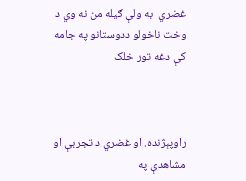غضري  به ولې ګیله من نه وي د وخت ناخولو ددوستانو په جامه کې دغه تور خلک



راوپېژنده. او غضري د تجربې او مشاهدې په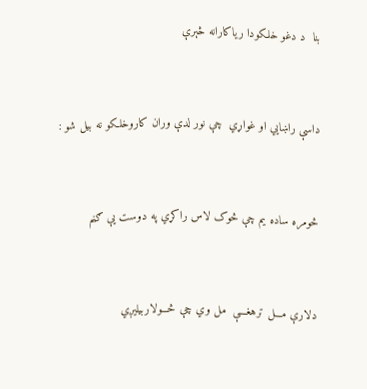بنا  د دغو خلکودا ریاکارانه څېرې



داسې راښایي او غواړي  چې نور لدې وران کاروخلکو نه بیل شو :



څومره ساده یم چې څوک لاس راکړي په دوست یې ګڼم



دلارې مـــل ترهغـــې  مل وي چې څـــولاربیلیږي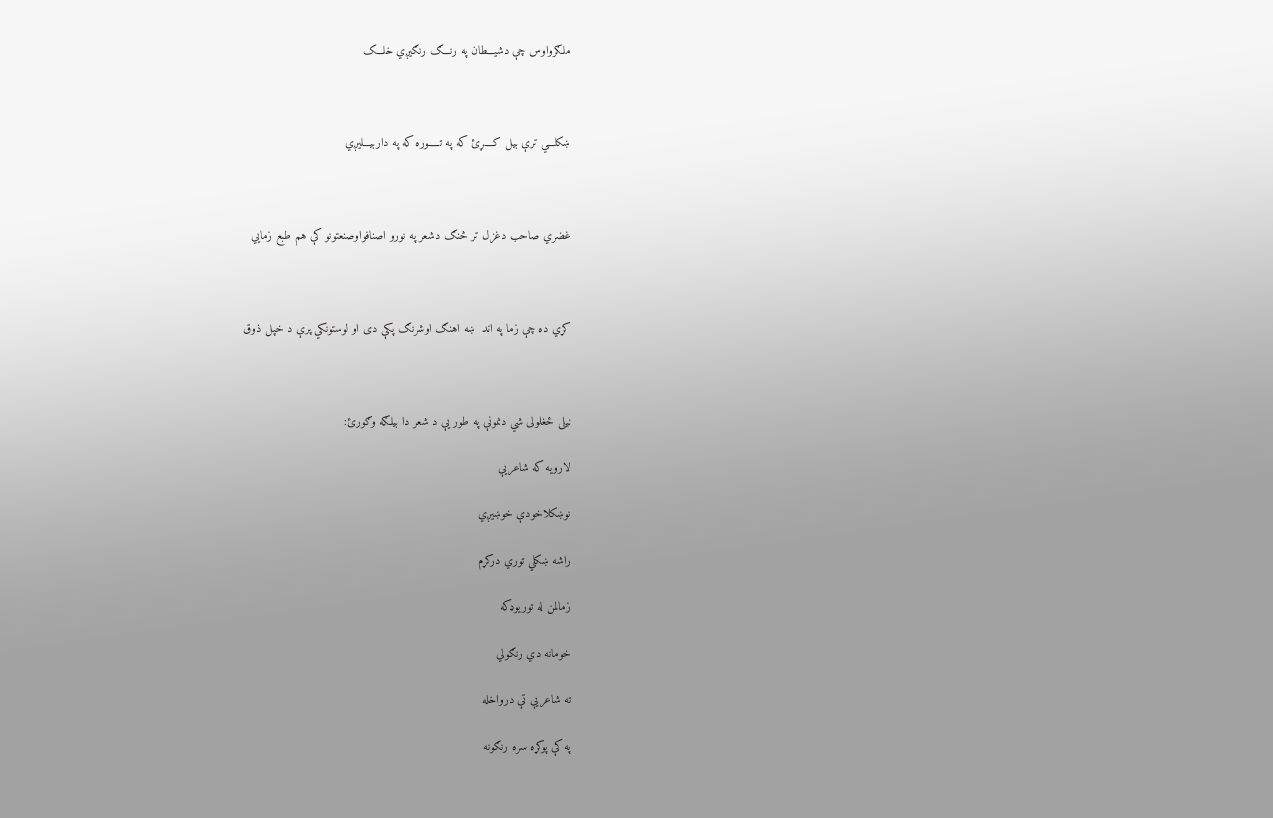ملګرواوس چې دشیـــطان په رنـــګ رنګیږي خلـــک



ښکلـــي ترې بیل کــــړئ که په تـــــوره که په داربیـــلیږي



غضري صاحب دغزل تر څنګ دشعر په نورو اصنافواوصنعتونو کې هم طبع زمایي



کړي ده چې زما په اند  ښه اهنګ اوشرنګ پکې دی او لوستونکي پرې د خپل ذوق



نیلی ځغلولی شي دنمونې په طور یې د شعر دا بیلګه وګورئ:

لارویه که شاعریې

نوښکلاخودې خوښیږي

راشه ښکلي توري درکړم

زمالمن له توریوډکه

خومانه دي رنګولي

ته شاعریې تې درواخله

په کې پوکړه سره رنګونه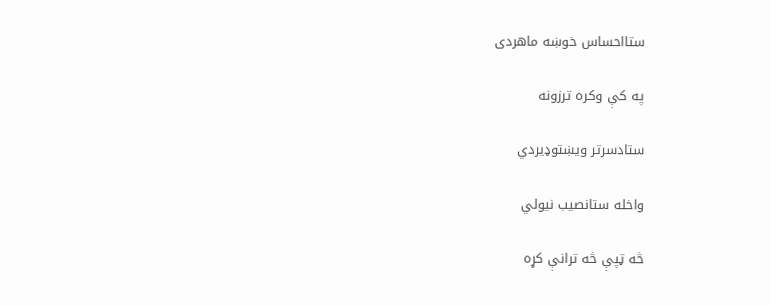ستااحساس خوښه ماهردی

په کې وکره ترزونه

ستادسرتر ویښتوډیردي

واخله ستانصیب نیولي

څه ټپې څه ترانې کړه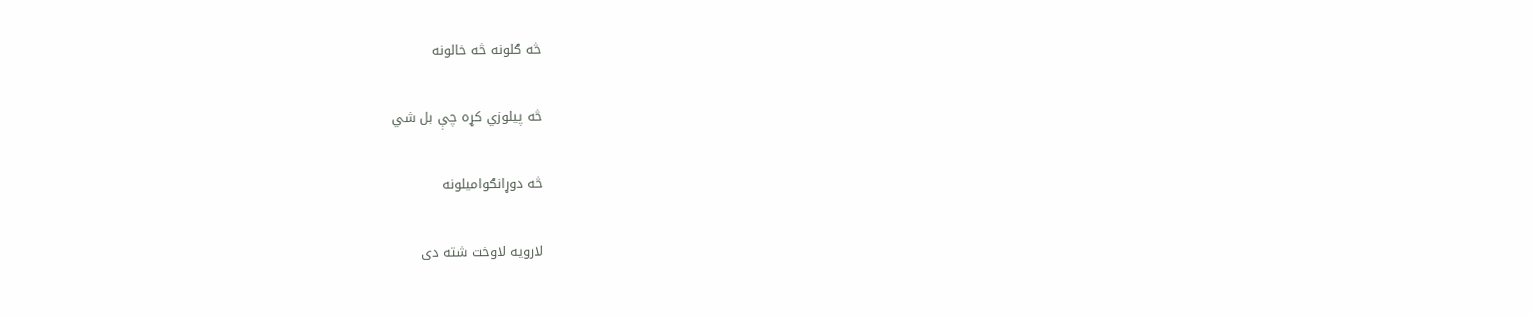څه ګلونه څه خالونه

څه پیلوزي کړه چې بل شي

څه دوړانګوامیلونه

لارویه لاوخت شته دی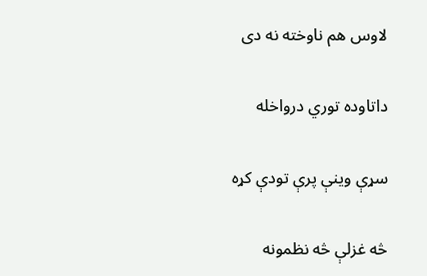لاوس هم ناوخته نه دی

داتاوده توري درواخله

سړې وینې پرې تودې کړه

څه غزلې څه نظمونه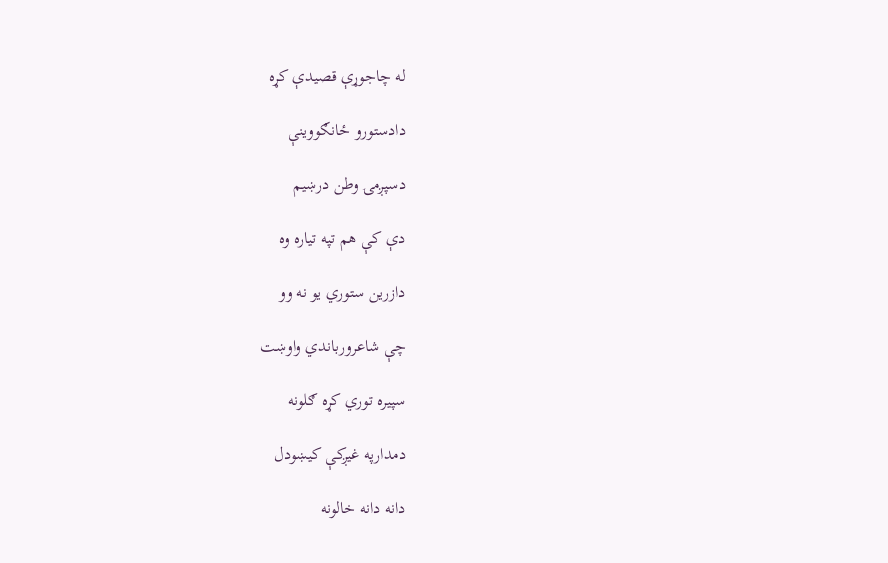له چاجوړې قصیدې کړه

دادستورو ځانګووینې

دسپږمۍ وطن درښیم

دې کې هم تپه تیاره وه

دازرین ستوري یو نه وو

چې شاعرورباندي واوښت

سپیره توري کړه ګلونه

دمدارپه غیږکې کیښودل

دانه دانه خالونه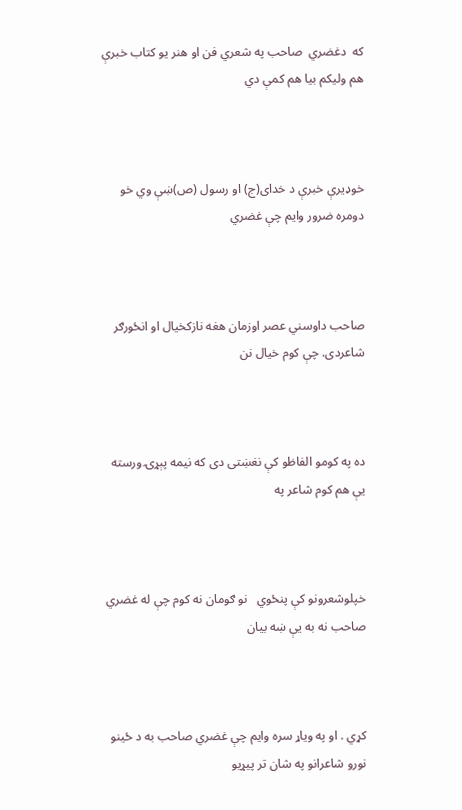که  دغضري  صاحب په شعري فن او هنر یو کتاب خبرې هم ولیکم بیا هم کمې دي



خوډیرې خبرې د خدای(ج) او رسول (ص)ښې وي خو دومره ضرور وایم چې غضري



صاحب داوسني عصر اوزمان هغه نازکخیال او انځورګر شاعردی. چې کوم خیال نن



ده په کومو الفاظو کې نغښتی دی که نیمه پېړۍ ورسته یې هم کوم شاعر په



خپلوشعرونو کې پنځوي   نو ګومان نه کوم چې له غضري صاحب نه به یې ښه بیان



کړي . او په ویاړ سره وایم چې غضري صاحب به د ځینو نورو شاعرانو په شان تر پیړیو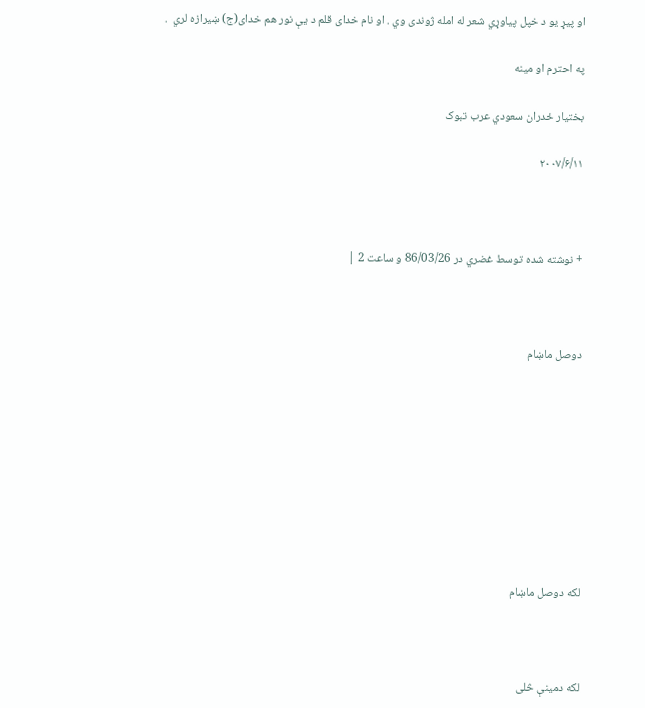او پیړ یو د خپل پیاوړي شعر له امله ژوندی وي . او نام خدای قلم د یې نور هم خدای(ج) ښیرازه لري  .

په احترم او مینه

بختیار ځدران سعودي عرب تبوک

۲۰۰۷/۶/۱۱



+ نوشته شده توسط غضري در 86/03/26 و ساعت 2 |



دوصل ماښام









لکه دوصل ماښام



لکه دمینې څلی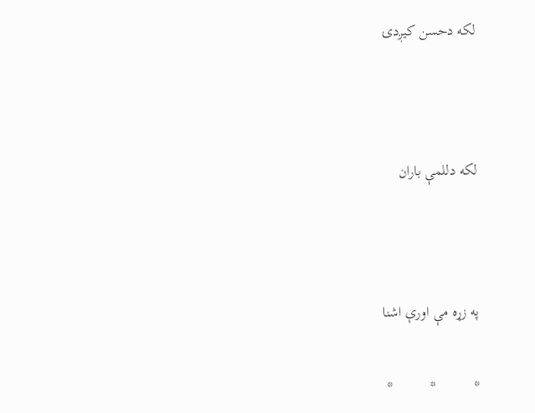لکه دحسن کیږدۍ



لکه دللمې باران



په زړه مې اورې اشنا

*          *          *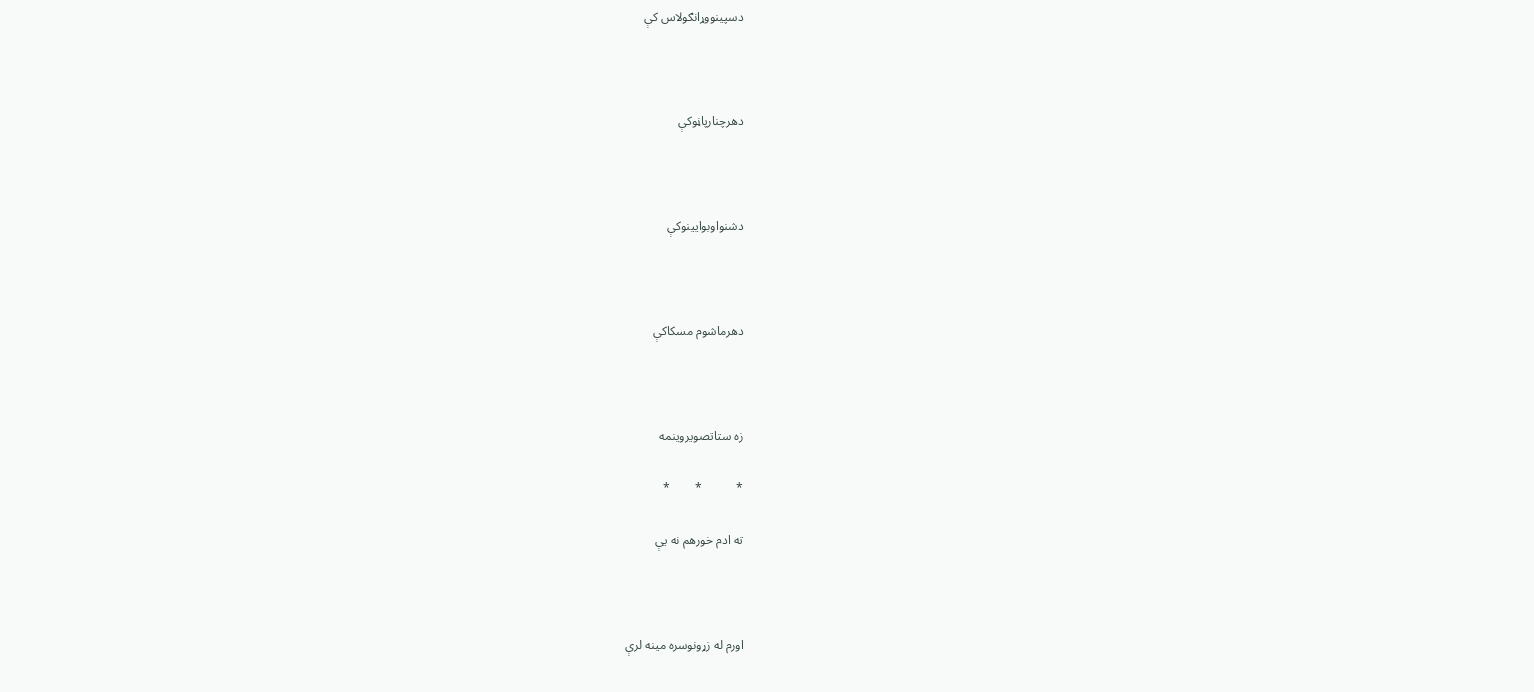دسپینووړانګولاس کې



دهرچنارپاڼوکې



دشنواوبوایینوکې



دهرماشوم مسکاکې



زه ستاتصویروینمه

*           *        *

ته ادم خورهم نه یې



اورم له زړونوسره مینه لرې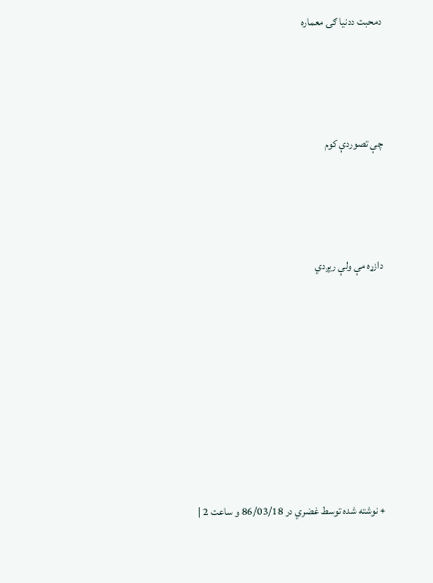دمحبت ددنیا ګۍ معماره



چې تصوردې کوم



دازړه مې ولې ریږدي







+ نوشته شده توسط غضري در 86/03/18 و ساعت 2 |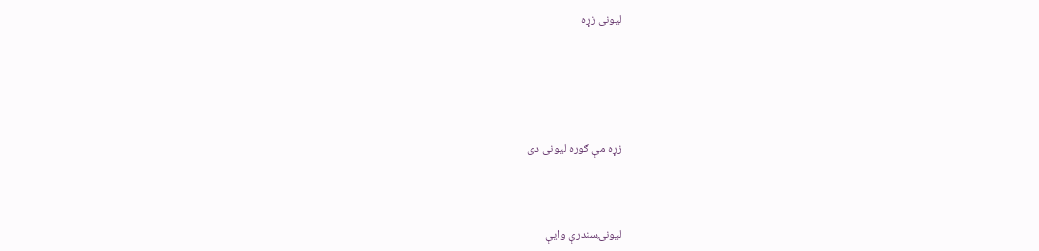لیونی زړه





زړه مې ګوره لیونی دی



لیونۍسندرې وایې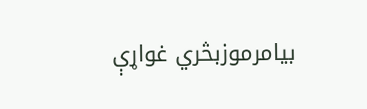بیامرموزبڅري غواړې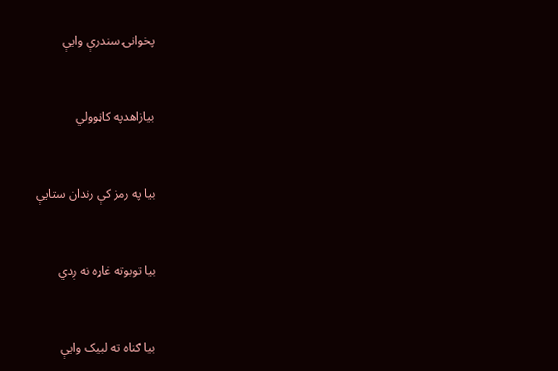پخوانۍ سندرې وایې



بیازاهدپه کاڼوولي



بیا په رمز کې رندان ستایې



بیا توبوته غاړه نه ږدي



بیا ګناه ته لبیک وایې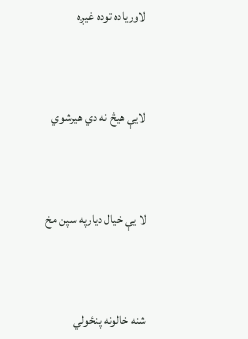لاوریاده توده غیږه



لایې هیڅ نه دي هیرشوي



لا یې خیال دیارپه سپن مخ



شنه خالونه پنځولي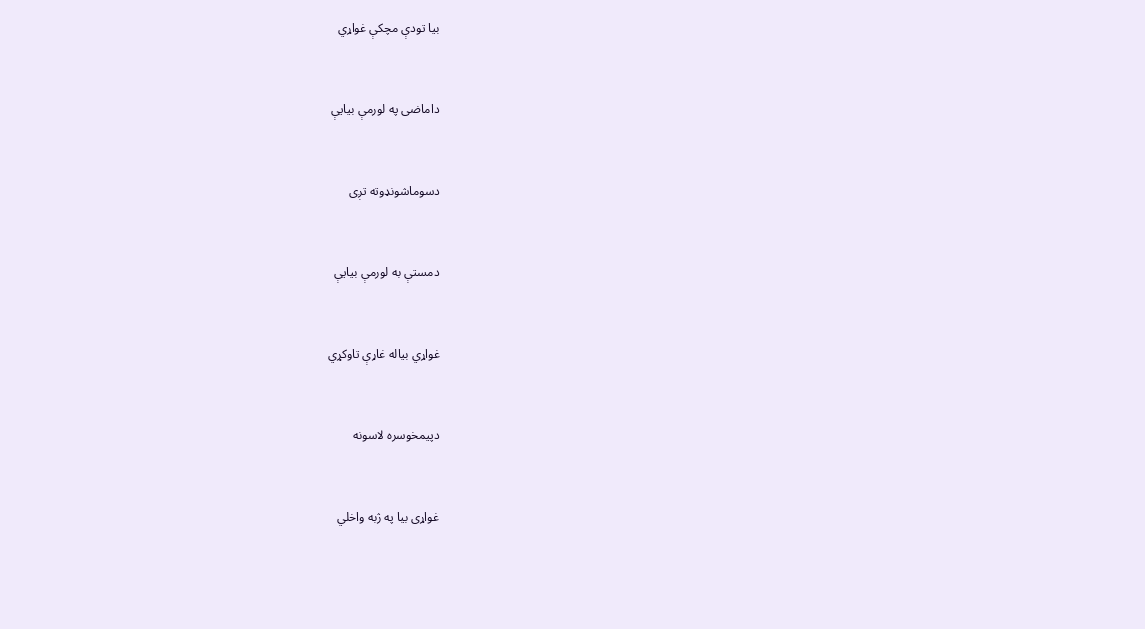بیا تودې مچکې غواړي



داماضی په لورمې بیایې



دسوماشونډوته تږی



دمستې به لورمې بیایې



غواړي بیاله غاړې تاوکړي



دپیمخوسره لاسونه



غواړی بیا په ژبه واخلي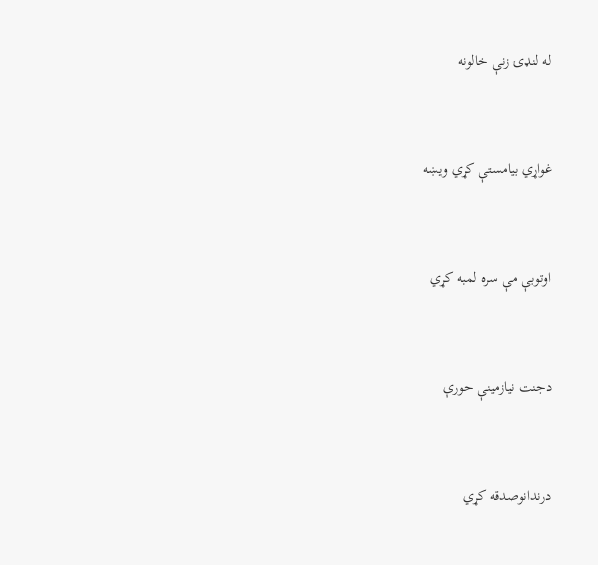له لنډۍ زنې خالونه



غواړي بیامستې کړي ویښه



اوتوبې مې سره لمبه کړي



دجنت نیازمینې حورې



درندانوصدقه کړي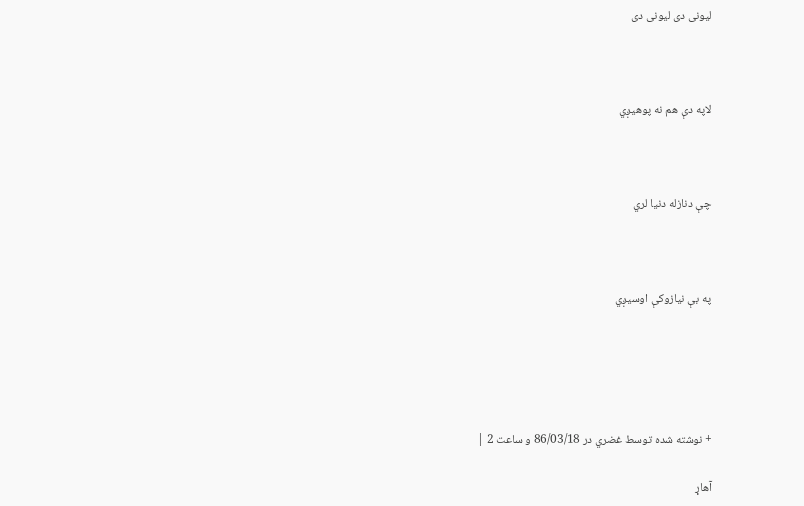لیونی دی لیونی دی



لاپه دې هم نه پوهیږي



چې دنازله دنیا لري



په بې نیازوکې اوسیږي





+ نوشته شده توسط غضري در 86/03/18 و ساعت 2 |

آهاړ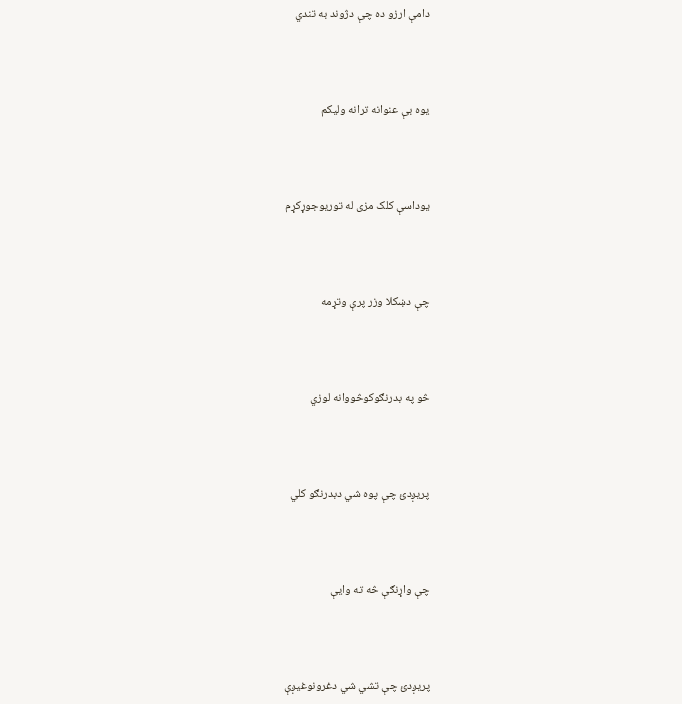دامې ارزو ده چې دژوند به تندي



یوه بې عنوانه ترانه ولیکم



یوداسې کلک مزی له توریوجوړکړم



چې دښکلا وزر پرې وتړمه



څو په بدرنګوکوڅووانه لوزي



پریږدئ چې پوه شي دبدرنګو کلي



چې واړنګې څه ته وایې



پریږدئ چې تشي شي دغرونوغیږې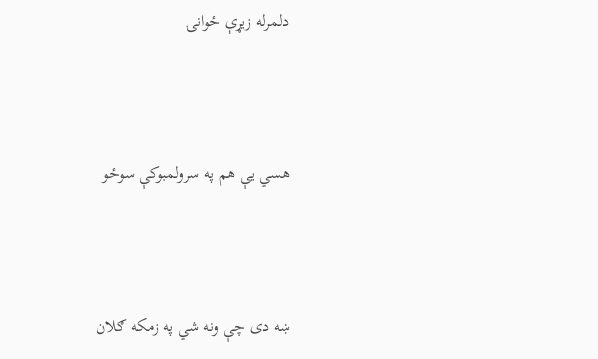دلمرله زیړې ځوانۍ



هسي یې هم په سرولمبوکې سوځو



ښه دی چې ونه شي په زمکه ګلان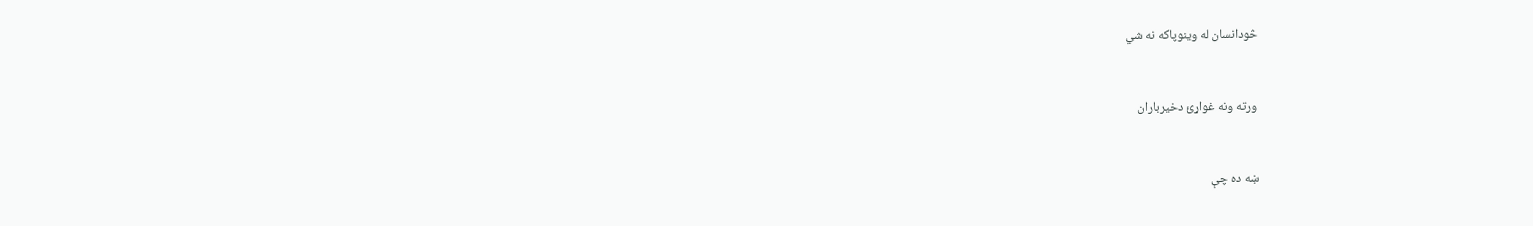څودانسان له وینوپاکه نه شي



ورته ونه غواړئ دخیرباران



ښه ده چې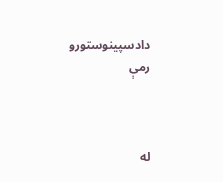دادسپینوستورو رمې



له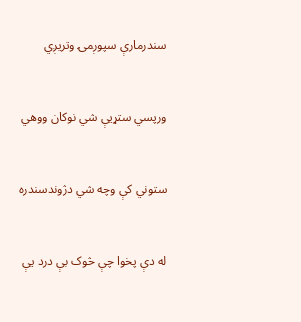سندرمارې سپوږمۍ وتریږي



ورپسي ستړیې شي نوکان ووهي



ستوني کې وچه شي دژوندسندره



له دې پخوا چې څوک بې درد یې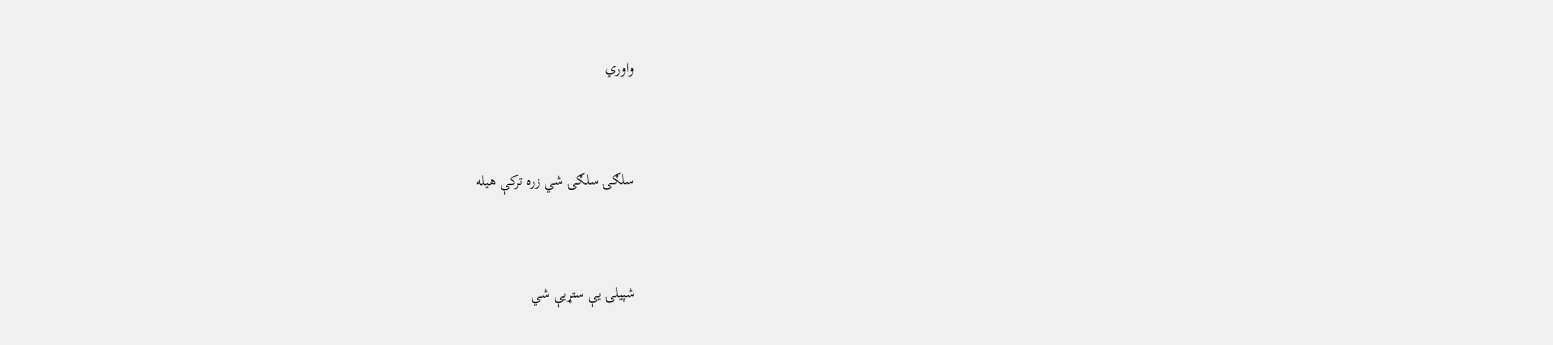واوري



سلګۍ سلګۍ شي زره ترکې هیله



شپیلۍ یې ستړیې شي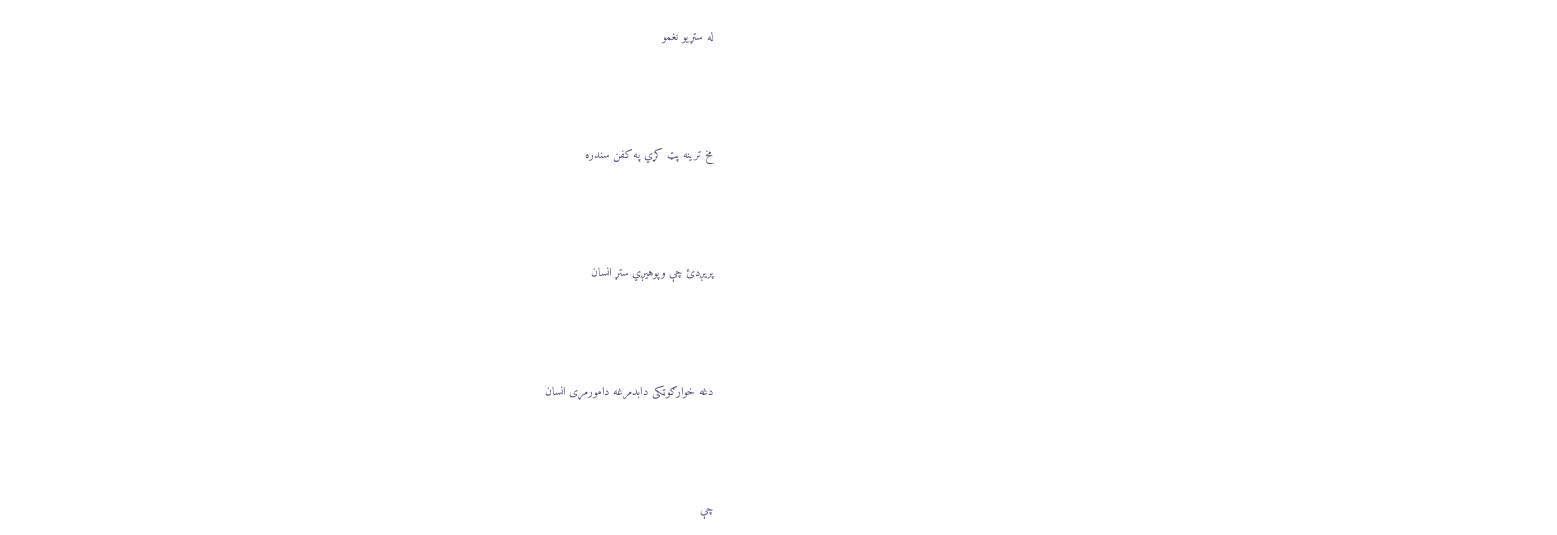له ستړیو نغمو



مخ ترینه پټ کړي په کفن سندره



پریږدئ چې وپوهیږي ستړ انسان



دغه خوارګوټکی دابدمرغه دامورمړی انسان



چې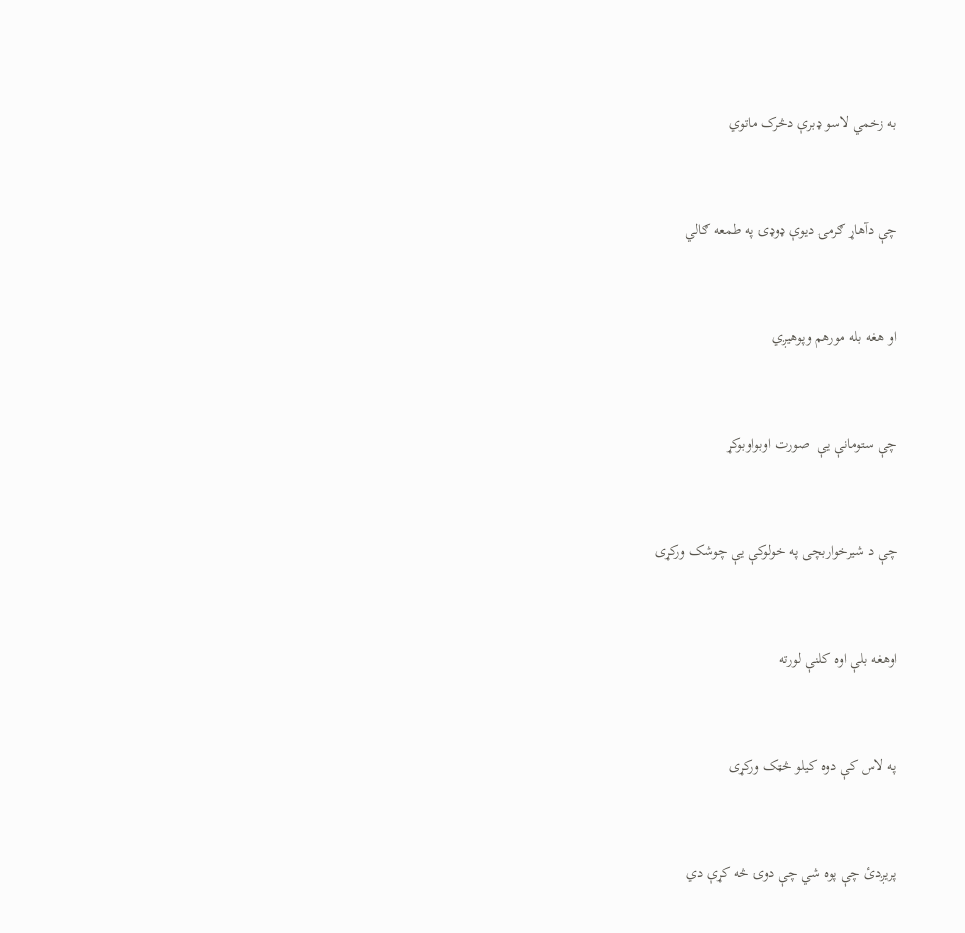به زخمي لاسو ډبرې دڅرک ماتوي



چې دآهاړ ګرمۍ دیوې ډوډۍ په طمعه ګالي



او هغه بله مورهم وپوهیږي



چې ستومانې یې  صورت اوبواوبوکړ



چې د شیرخواربچی په خولوکې یې چوشک ورکړی



اوهغه بلې اوه کلنې لورته



په لاس کې دوه کیلو څټک ورکړی



پریږدئ چې پوه شي چې دوۍ څه کړې دي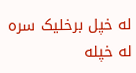له خپل برخلیک سره له خپله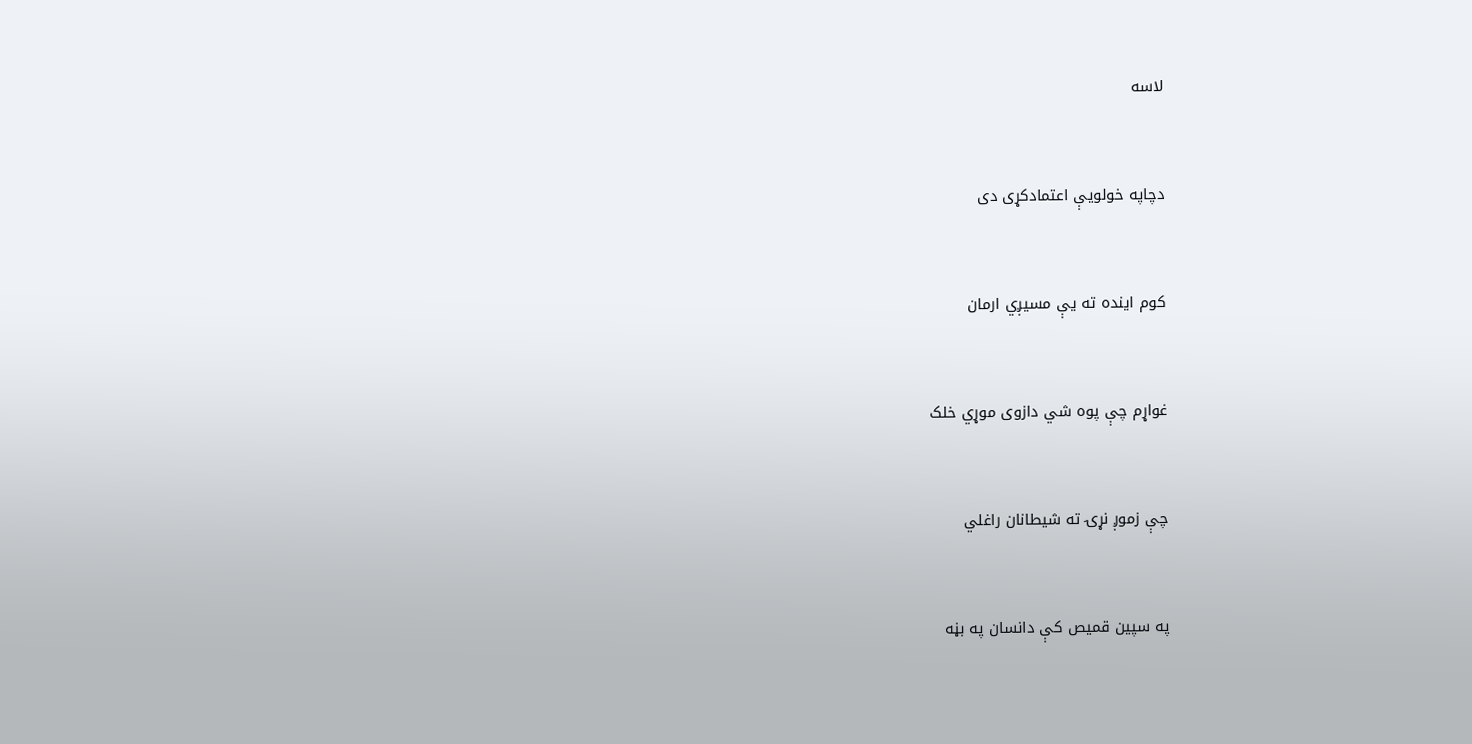لاسه



دچاپه خولویې اعتمادکړی دی



کوم اینده ته یې مسیږي ارمان



غواړم چې پوه شي دازوی موړي خلک



چې زموږ نړۍ ته شیطانان راغلي



په سپین قمیص کې دانسان په بڼه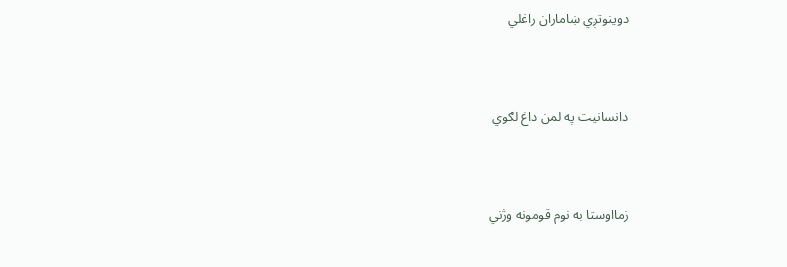دوینوتږي ښاماران راغلي



دانسانیت په لمن داغ لګوي



زمااوستا به نوم قومونه وژني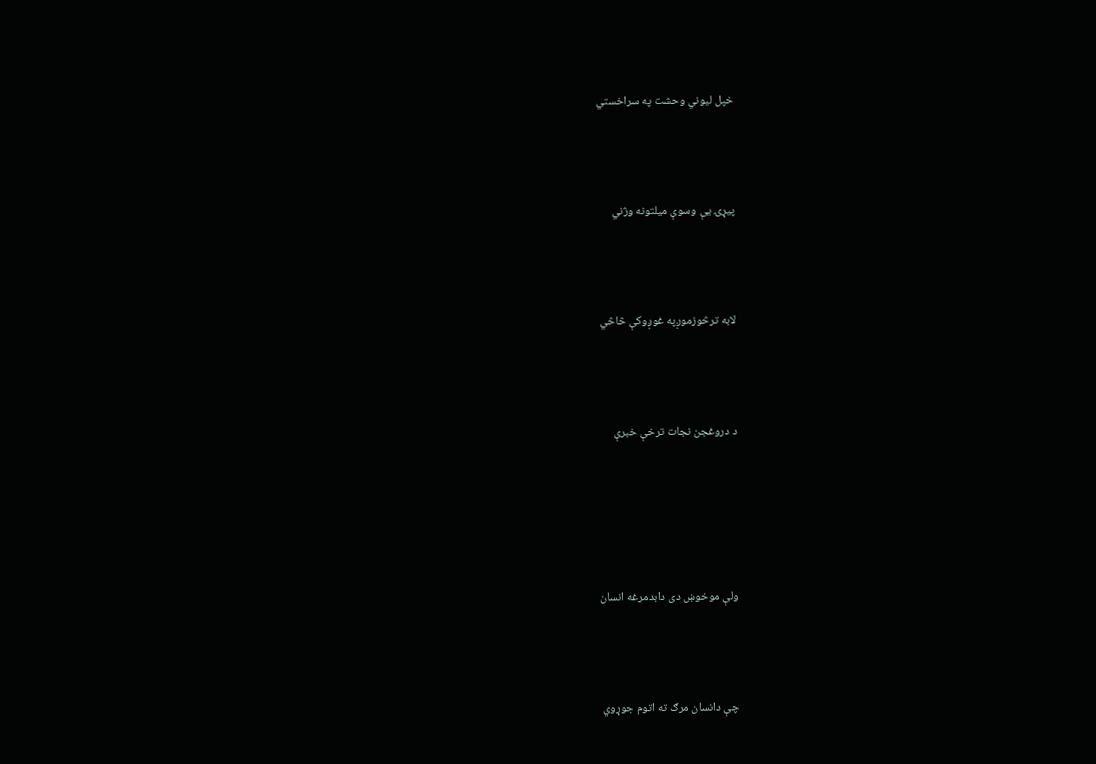خپل لیوني وحشت په سراخستي



پیړۍ یې وسوې میلتونه وژني



لابه ترڅوزموږپه غوږوکې څاڅي



د دروغجن نجات ترخې خبرې





ولې موخوښ دی دابدمرغه انسان



چې دانسان مرګ ته اتوم جوړوي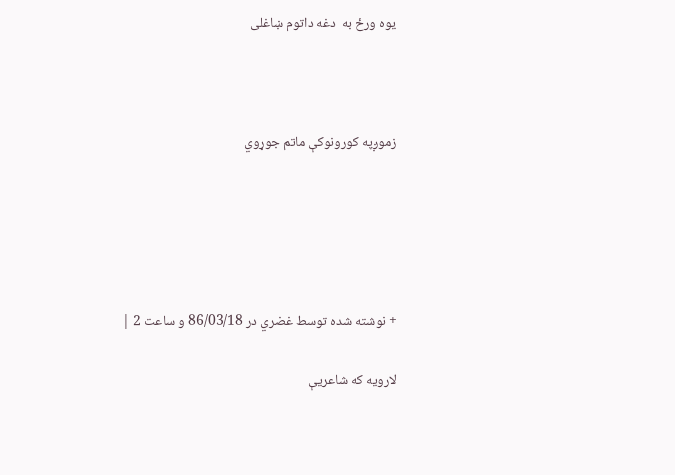یوه ورځ به  دغه داتوم ښاغلی



زموږپه کورونوکې ماتم جوړوي





+ نوشته شده توسط غضري در 86/03/18 و ساعت 2 |

لارویه که شاعریې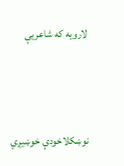لارویه که شاعریې



نوښکلاخودې خوښیږي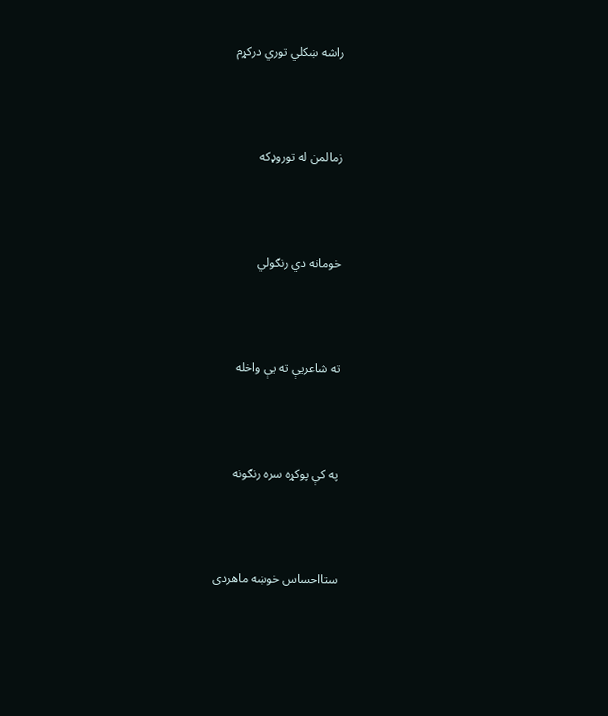راشه ښکلي توري درکړم



زمالمن له توروډکه



خومانه دي رنګولي



ته شاعریې ته يې واخله



په کې پوکړه سره رنګونه



ستااحساس خوښه ماهردی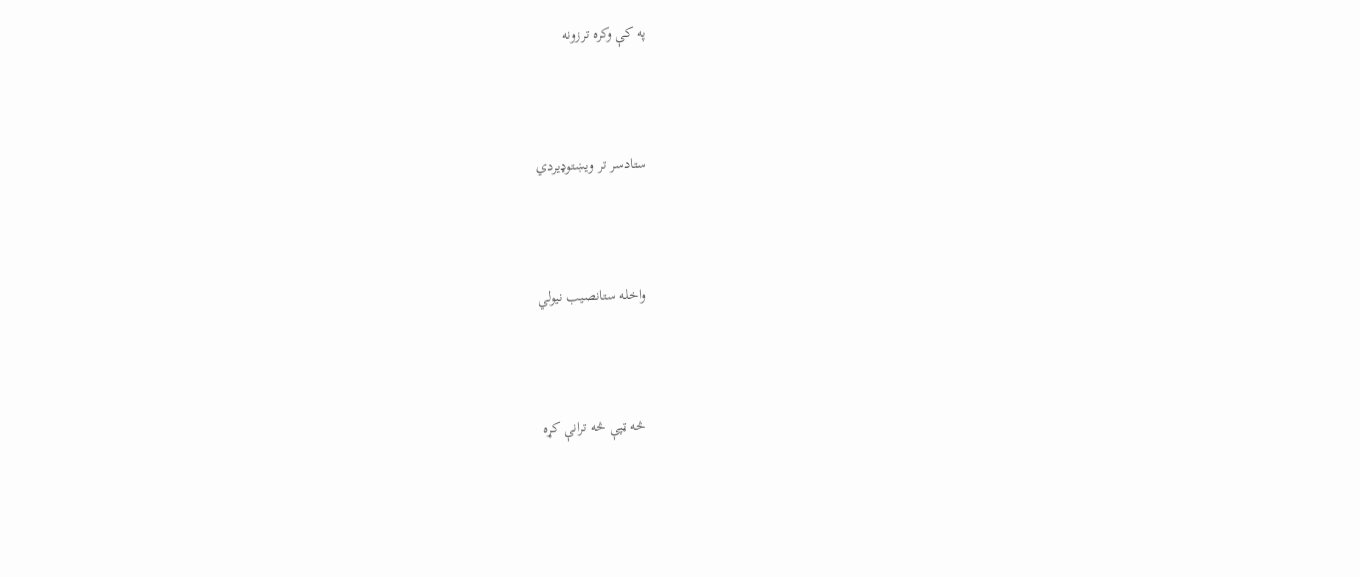په کې وکره ترزونه



ستادسر تر ویښتوډیردي



واخله ستانصیب نیولي



څه ټپې څه ترانې کړه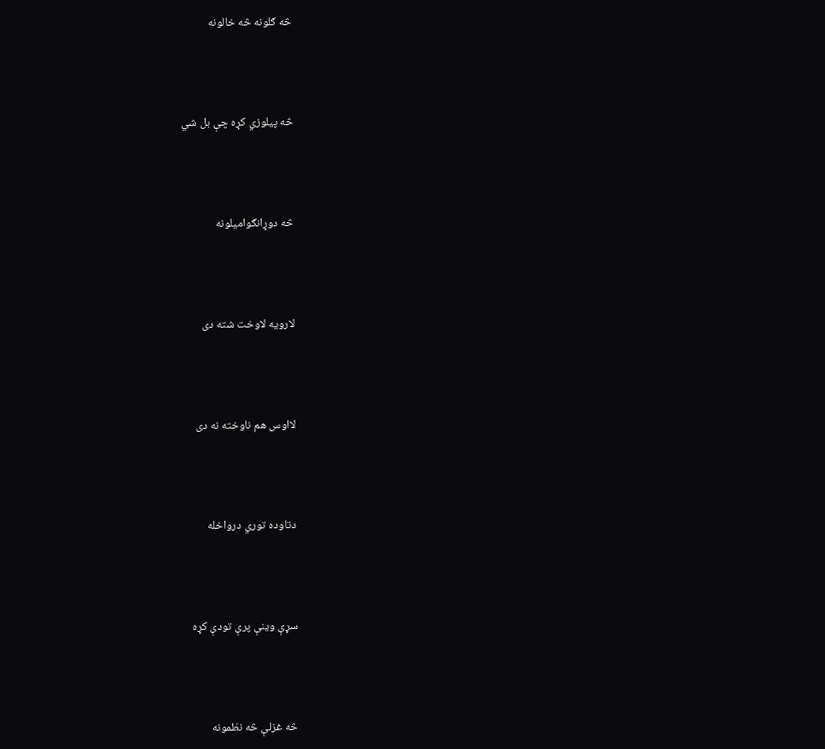څه ګلونه څه خالونه



څه پیلوزي کړه چې بل شي



څه دوړانګوامیلونه



لارویه لاوخت شته دی



لااوس هم ناوخته نه دی



دتاوده توري درواخله



سړې وینې پرې تودې کړه



څه غزلې څه نظمونه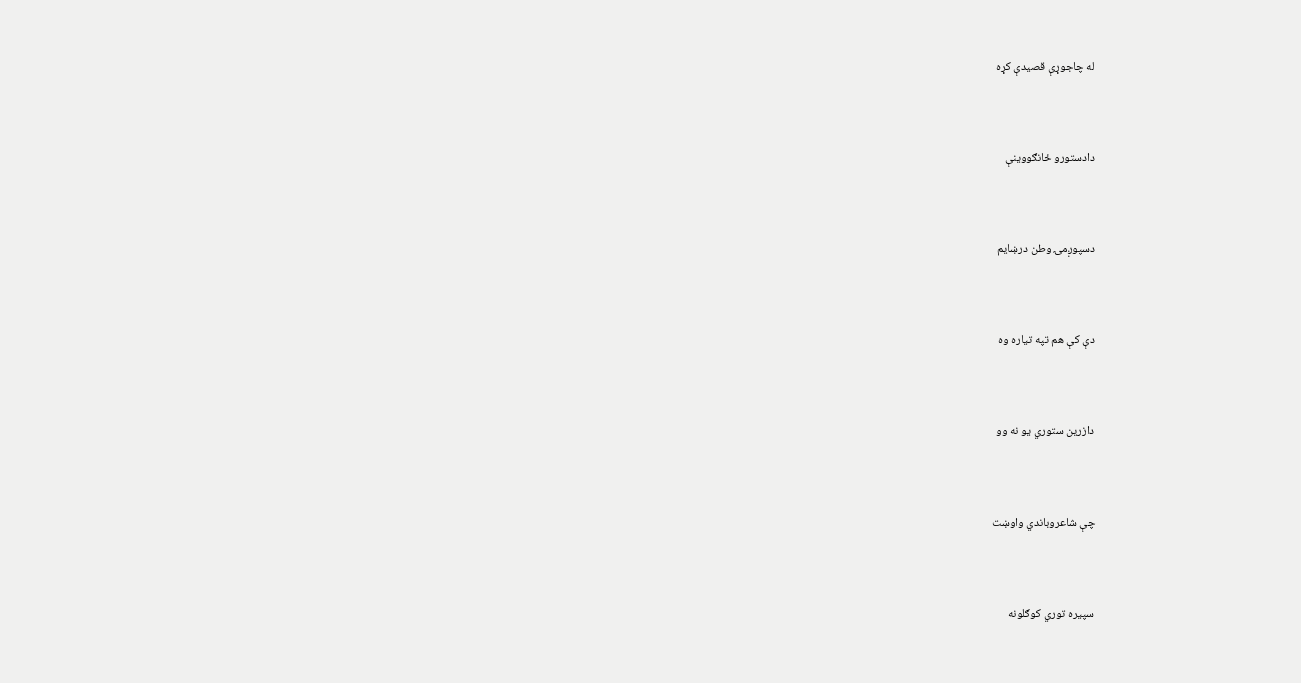له چاجوړې قصیدې کړه



دادستورو ځانګووینې



دسپوږمۍ وطن درښایم



دې کې هم تپه تیاره وه



دازرین ستوري یو نه وو



چې شاعروباندي واوښت



سپیره توري کوګلونه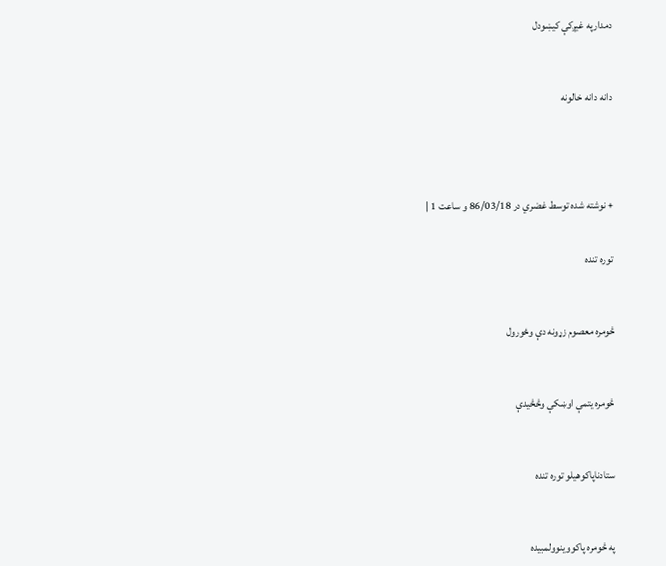دمدارپه غیږکې کیښودل



دانه دانه خالونه





+ نوشته شده توسط غضري در 86/03/18 و ساعت 1 |


توره تنده



څومره معصوم زړونه دې وځورول



څومره یتمې اوښکې وڅڅیدې



ستادناپاکوهیلو توره تنده



په څومره پاکووینوولمبیده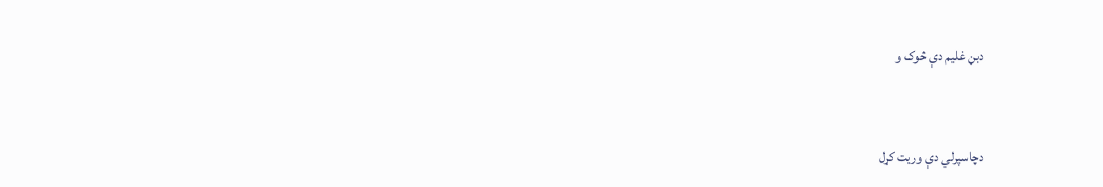دبڼ غلیم دې څوک و



دچاسپرلي دې وریت کړل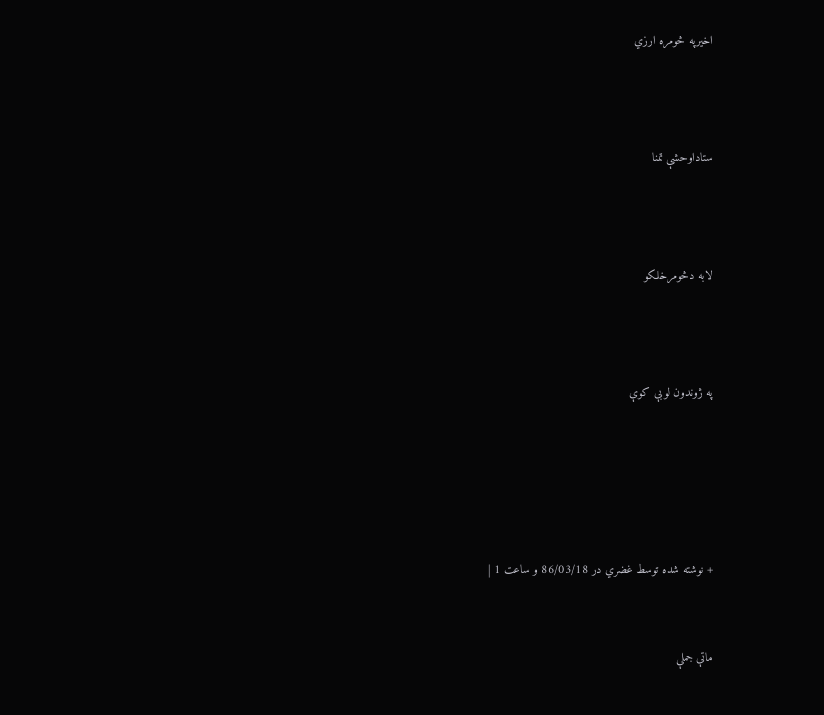اخیرپه څومره ارزي



ستاداوحشې تمنا



لابه دڅومرخلکو



په ژوندون لوبې کوې





+ نوشته شده توسط غضري در 86/03/18 و ساعت 1 |


ماتې جملې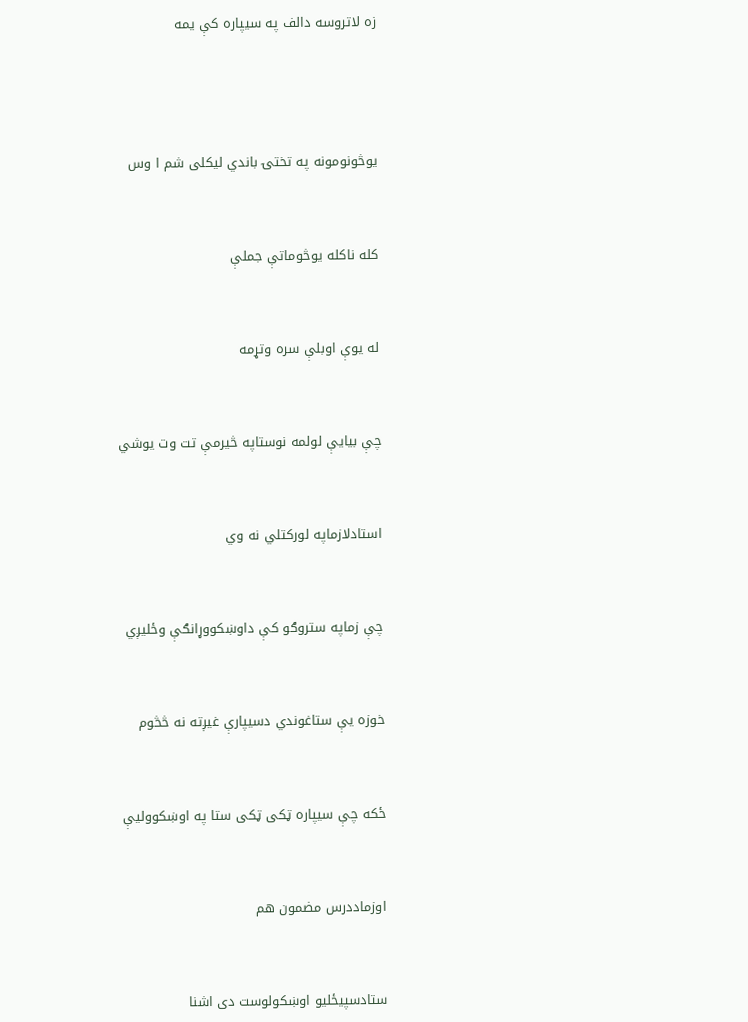زه لاتروسه دالف په سيپاره کې یمه





یوڅونومونه په تختۍ باندي لیکلی شم ا وس



کله ناکله یوڅوماتې جملې



له یوې اوبلې سره وتړمه



چې بیایې لولمه نوستاپه څیرمې تت وت یوشي



استادلازماپه لورکتلي نه وي



چې زماپه ستروګو کې داوښکووړانګې وځلیږي



خوزه یې ستاغوندي دسيپارې غیږته نه څڅوم



ځکه چې سيپاره ټکی ټکی ستا په اوښکوولیې



اوزماددرس مضمون هم



ستادسپیځلیو اوښکولوست دی اشنا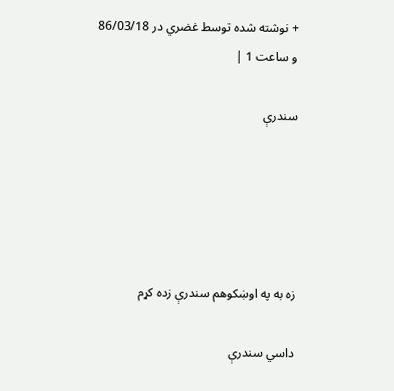+ نوشته شده توسط غضري در 86/03/18 و ساعت 1 |

سندرې





زه به په اوښکوهم سندرې زده کړم

داسي سندرې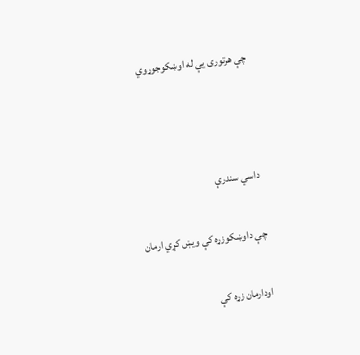چې هرتوری یې له اوښکوجوړوي



داسي سندرې

چې داوښکوزړه کې ویښ کړي ارمان

اودارمان زړه کې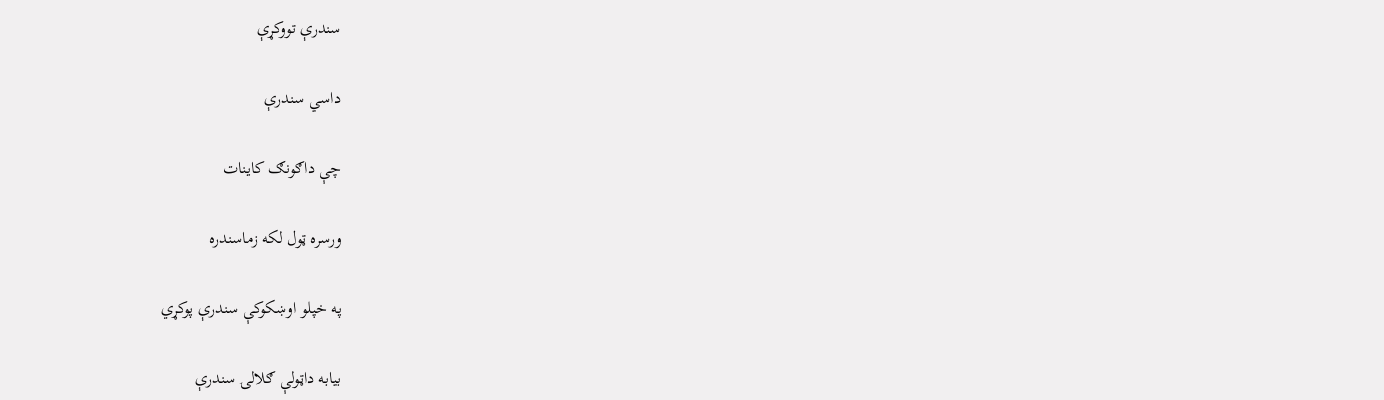سندرې تووکړې

داسي سندرې

چې داګونګ کاينات

ورسره ټول لکه زماسندره

په خپلو اوښکوکې سندرې پوکړي

بیابه داټولې ګلالۍ سندرې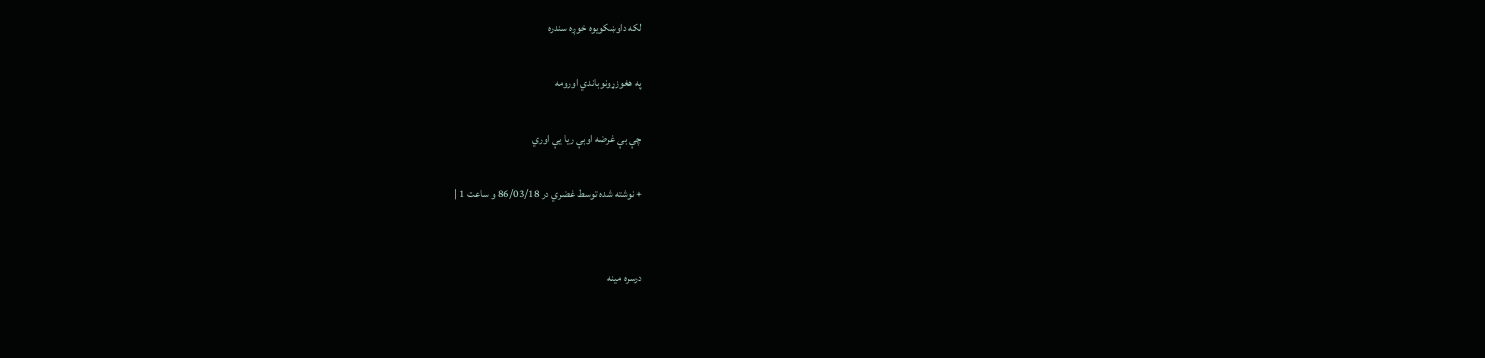لکه داوښکویوه خوږه سندره

په هغوزړونوباندي اورومه

چې بې غرضه اوبې ریا یې اوري

+ نوشته شده توسط غضري در 86/03/18 و ساعت 1 |


درسره مینه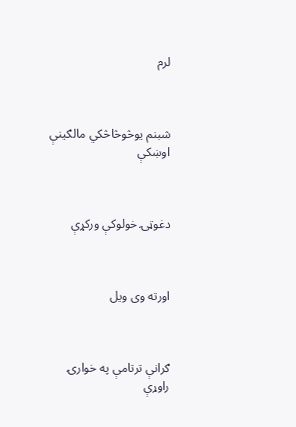لرم



شبنم یوڅوڅاڅکي مالګینې اوښکې



دغوټۍ خولوکې ورکړې



اورته وی ویل



ګرانې ترتامې په خوارۍ راوړې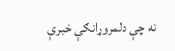نه چې دلمروړانګې خبرې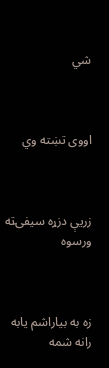شي



اووی تښته وي



زریې دزړه سیفۍته ورسوه



زه به بیاراشم یابه رانه شمه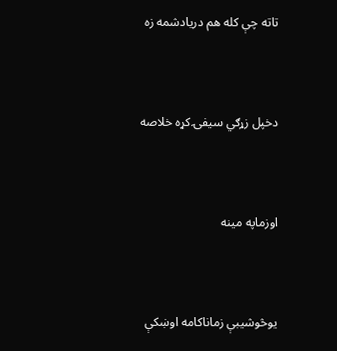تاته چې کله هم دریادشمه زه



دخپل زړګي سیفۍ کړه خلاصه



اوزماپه مینه



یوڅوشيبې زماناکامه اوښکې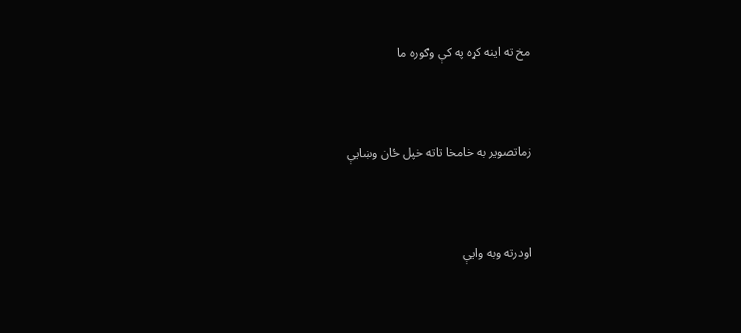مخ ته اینه کړه په کې وګوره ما



زماتصویر به خامخا تاته خپل ځان وښایې



اودرته وبه وایې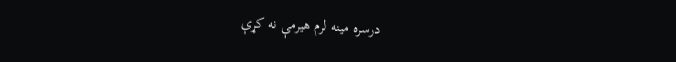درسره مینه لرم هیرمې نه کړې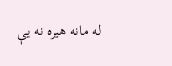له مانه هیره نه یې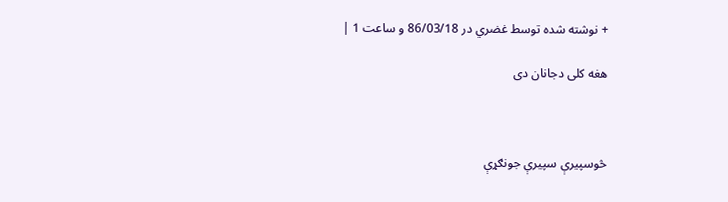+ نوشته شده توسط غضري در 86/03/18 و ساعت 1 |

هغه کلی دجانان دی



څوسپیرې سپيرې جونګړې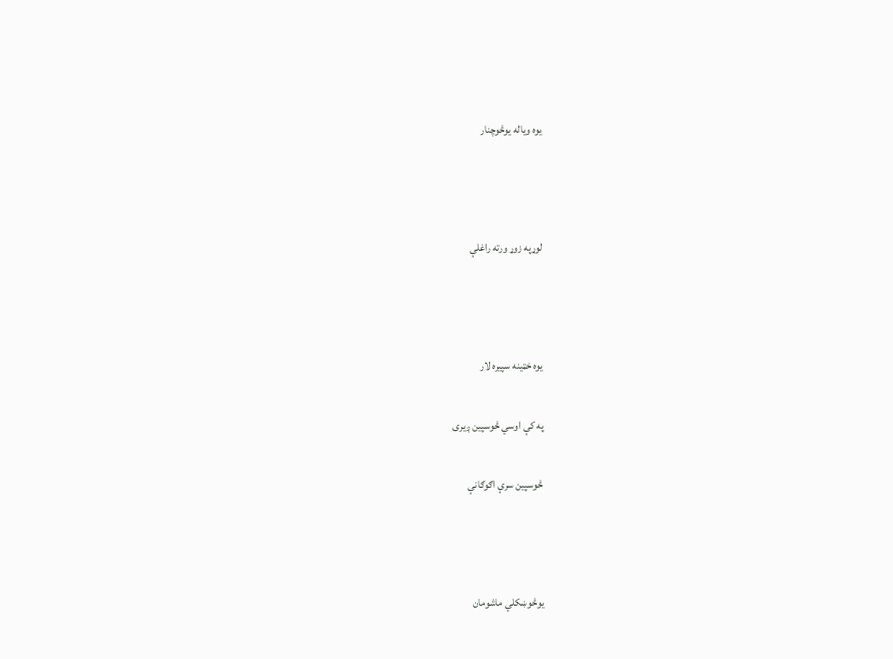یوه ویاله یوڅوچنار



لوړپه زوړ ورته راغلې



یوه خټینه سپیره لار

په کې اوسي څوسپین ږیری

څوسپین سرې اګوګانې



یوڅوښکلي ماشومان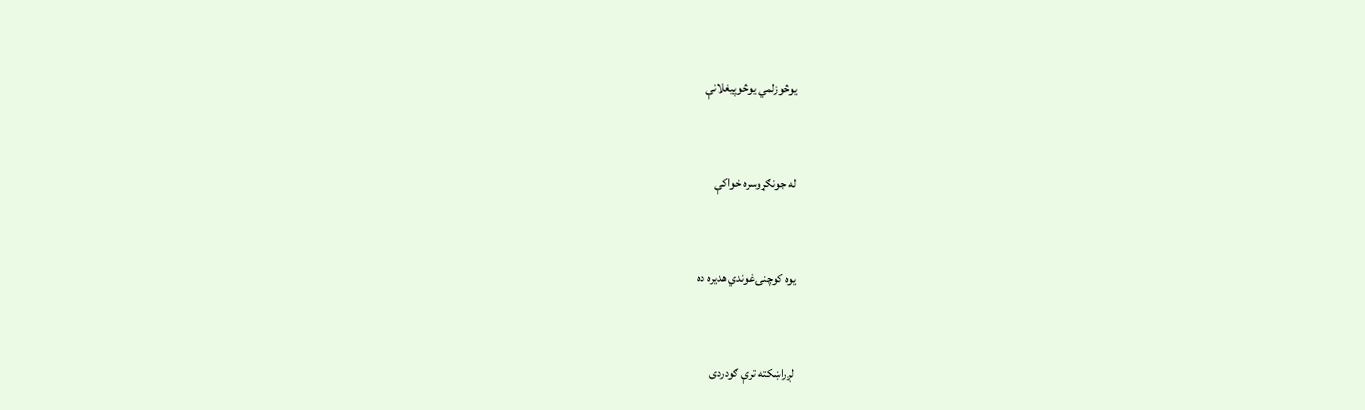یوڅوزلمي یوڅوپیغلانې



له جونګړوسره خواکې



یوه کوچنۍغوندي هديره ده



لږراښکته ترې ګودردی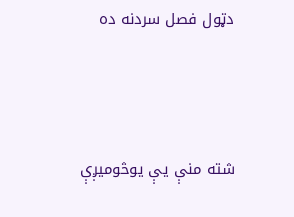دټول فصل سردنه ده



شته منې یې یوڅومیږې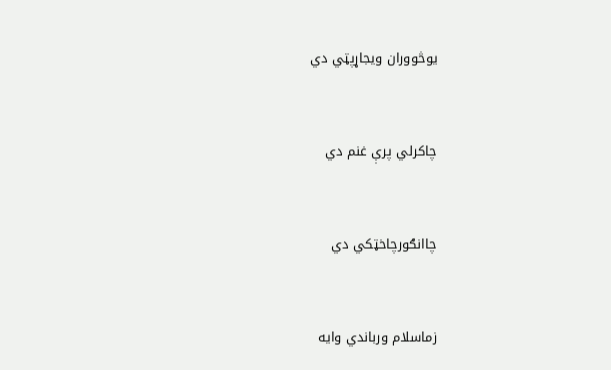یوڅووران ویجاړپټي دي



چاکرلي پرې غنم دي



چاانګورچاخټکي دي



زماسلام ورباندي وایه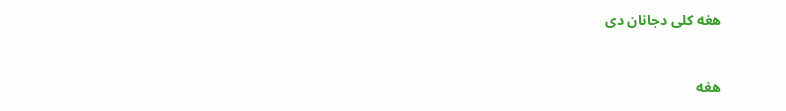هغه کلی دجانان دی



هغه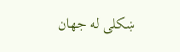ښکلی له جهان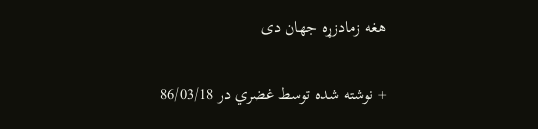هغه زمادزړه جهان دی

+ نوشته شده توسط غضري در 86/03/18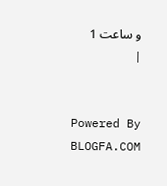و ساعت 1 |


Powered By
BLOGFA.COM